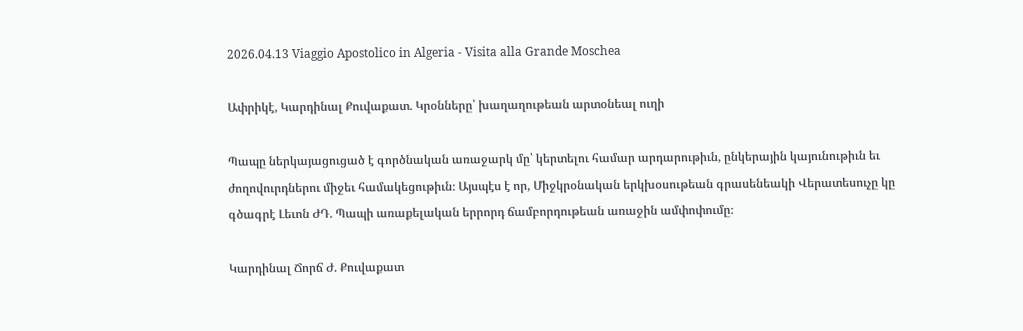2026.04.13 Viaggio Apostolico in Algeria - Visita alla Grande Moschea

Ափրիկէ, Կարդինալ Քուվաքատ. Կրօնները՝ խաղաղութեան արտօնեալ ուղի

Պապը ներկայացուցած է գործնական առաջարկ մը՝ կերտելու համար արդարութիւն, ընկերային կայունութիւն եւ ժողովուրդներու միջեւ համակեցութիւն։ Այսպէս է որ, Միջկրօնական երկխօսութեան գրասենեակի Վերատեսուչը կը գծագրէ Լեւոն ԺԴ. Պապի առաքելական երրորդ ճամբորդութեան առաջին ամփոփումը։

Կարդինալ Ճորճ Ժ. Քուվաքատ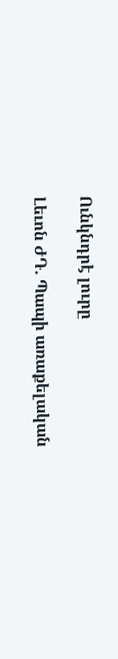Ունկնդրէ լուրը

Լեւոն ԺԴ. Պապի առաքելական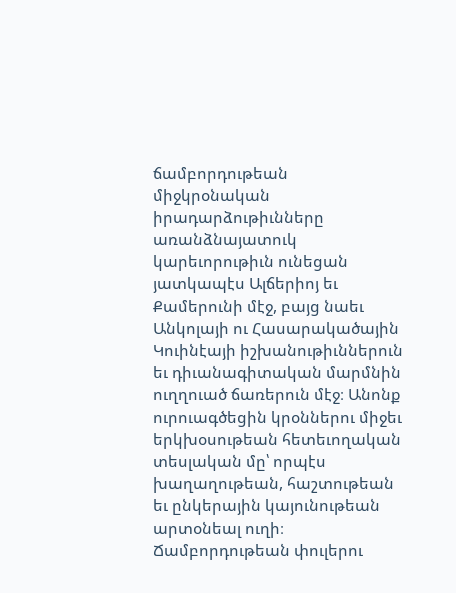ճամբորդութեան միջկրօնական իրադարձութիւնները առանձնայատուկ կարեւորութիւն ունեցան յատկապէս Ալճերիոյ եւ Քամերունի մէջ, բայց նաեւ Անկոլայի ու Հասարակածային Կուինէայի իշխանութիւններուն եւ դիւանագիտական մարմնին ուղղուած ճառերուն մէջ։ Անոնք ուրուագծեցին կրօններու միջեւ երկխօսութեան հետեւողական տեսլական մը՝ որպէս խաղաղութեան, հաշտութեան եւ ընկերային կայունութեան արտօնեալ ուղի։ Ճամբորդութեան փուլերու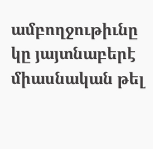ամբողջութիւնը կը յայտնաբերէ միասնական թել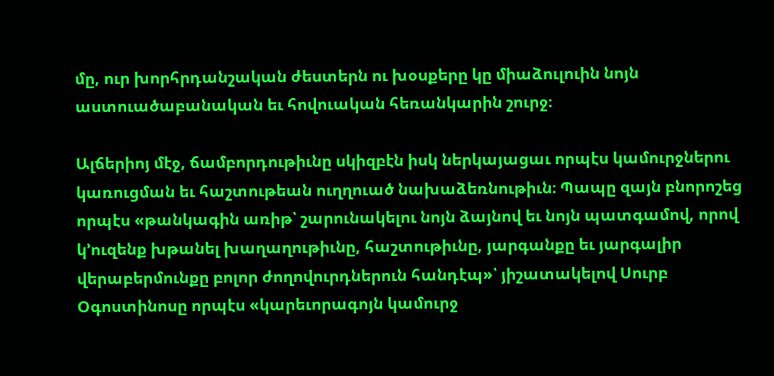մը, ուր խորհրդանշական ժեստերն ու խօսքերը կը միաձուլուին նոյն աստուածաբանական եւ հովուական հեռանկարին շուրջ։

Ալճերիոյ մէջ, ճամբորդութիւնը սկիզբէն իսկ ներկայացաւ որպէս կամուրջներու կառուցման եւ հաշտութեան ուղղուած նախաձեռնութիւն։ Պապը զայն բնորոշեց որպէս «թանկագին առիթ՝ շարունակելու նոյն ձայնով եւ նոյն պատգամով, որով կ’ուզենք խթանել խաղաղութիւնը, հաշտութիւնը, յարգանքը եւ յարգալիր վերաբերմունքը բոլոր ժողովուրդներուն հանդէպ»՝ յիշատակելով Սուրբ Օգոստինոսը որպէս «կարեւորագոյն կամուրջ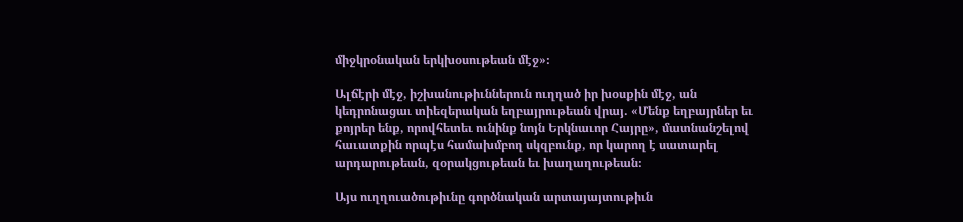միջկրօնական երկխօսութեան մէջ»։

Ալճէրի մէջ, իշխանութիւններուն ուղղած իր խօսքին մէջ, ան կեդրոնացաւ տիեզերական եղբայրութեան վրայ. «Մենք եղբայրներ եւ քոյրեր ենք, որովհետեւ ունինք նոյն Երկնաւոր Հայրը», մատնանշելով հաւատքին որպէս համախմբող սկզբունք, որ կարող է սատարել արդարութեան, զօրակցութեան եւ խաղաղութեան։

Այս ուղղուածութիւնը գործնական արտայայտութիւն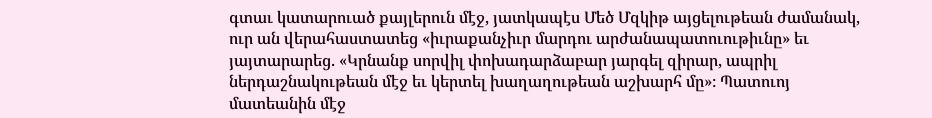գտաւ կատարուած քայլերուն մէջ, յատկապէս Մեծ Մզկիթ այցելութեան ժամանակ, ուր ան վերահաստատեց «իւրաքանչիւր մարդու արժանապատուութիւնը» եւ յայտարարեց. «Կրնանք սորվիլ փոխադարձաբար յարգել զիրար, ապրիլ ներդաշնակութեան մէջ եւ կերտել խաղաղութեան աշխարհ մը»։ Պատուոյ մատեանին մէջ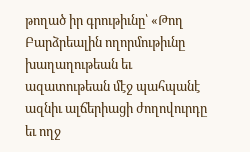թողած իր գրութիւնը՝ «Թող Բարձրեալին ողորմութիւնը խաղաղութեան եւ ազատութեան մէջ պահպանէ ազնիւ ալճերիացի ժողովուրդը եւ ողջ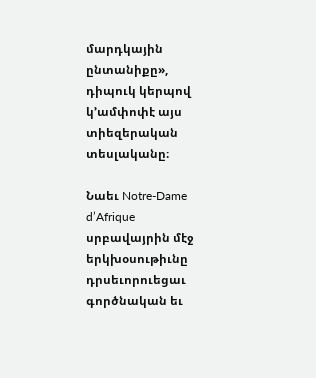մարդկային ընտանիքը», դիպուկ կերպով կ’ամփոփէ այս տիեզերական տեսլականը։

Նաեւ Notre-Dame d’Afrique սրբավայրին մէջ երկխօսութիւնը դրսեւորուեցաւ գործնական եւ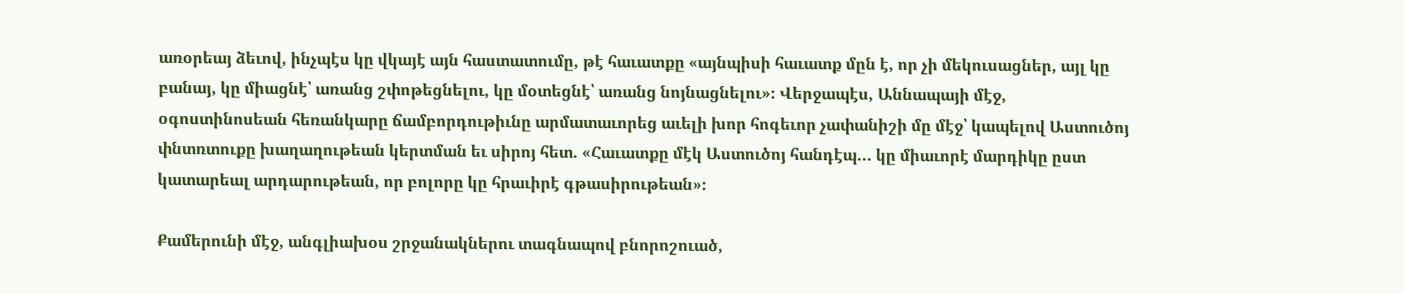առօրեայ ձեւով, ինչպէս կը վկայէ այն հաստատումը, թէ հաւատքը «այնպիսի հաւատք մըն է, որ չի մեկուսացներ, այլ կը բանայ, կը միացնէ՝ առանց շփոթեցնելու, կը մօտեցնէ՝ առանց նոյնացնելու»։ Վերջապէս, Աննապայի մէջ, օգոստինոսեան հեռանկարը ճամբորդութիւնը արմատաւորեց աւելի խոր հոգեւոր չափանիշի մը մէջ՝ կապելով Աստուծոյ փնտռտուքը խաղաղութեան կերտման եւ սիրոյ հետ. «Հաւատքը մէկ Աստուծոյ հանդէպ... կը միաւորէ մարդիկը ըստ կատարեալ արդարութեան, որ բոլորը կը հրաւիրէ գթասիրութեան»։

Քամերունի մէջ, անգլիախօս շրջանակներու տագնապով բնորոշուած,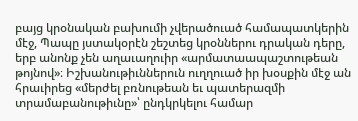բայց կրօնական բախումի չվերածուած համապատկերին մէջ, Պապը յստակօրէն շեշտեց կրօններու դրական դերը, երբ անոնք չեն աղաւաղուիր «արմատաապաշտութեան թոյնով»։ Իշխանութիւններուն ուղղուած իր խօսքին մէջ ան հրաւիրեց «մերժել բռնութեան եւ պատերազմի տրամաբանութիւնը»՝ ընդկրկելու համար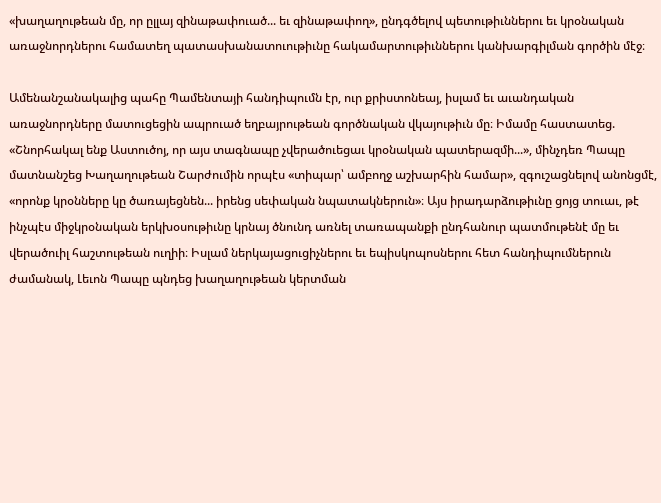«խաղաղութեան մը, որ ըլլայ զինաթափուած... եւ զինաթափող», ընդգծելով պետութիւններու եւ կրօնական առաջնորդներու համատեղ պատասխանատուութիւնը հակամարտութիւններու կանխարգիլման գործին մէջ։

Ամենանշանակալից պահը Պամենտայի հանդիպումն էր, ուր քրիստոնեայ, իսլամ եւ աւանդական առաջնորդները մատուցեցին ապրուած եղբայրութեան գործնական վկայութիւն մը։ Իմամը հաստատեց. «Շնորհակալ ենք Աստուծոյ, որ այս տագնապը չվերածուեցաւ կրօնական պատերազմի...», մինչդեռ Պապը մատնանշեց Խաղաղութեան Շարժումին որպէս «տիպար՝ ամբողջ աշխարհին համար», զգուշացնելով անոնցմէ, «որոնք կրօնները կը ծառայեցնեն... իրենց սեփական նպատակներուն»։ Այս իրադարձութիւնը ցոյց տուաւ, թէ ինչպէս միջկրօնական երկխօսութիւնը կրնայ ծնունդ առնել տառապանքի ընդհանուր պատմութենէ մը եւ վերածուիլ հաշտութեան ուղիի։ Իսլամ ներկայացուցիչներու եւ եպիսկոպոսներու հետ հանդիպումներուն ժամանակ, Լեւոն Պապը պնդեց խաղաղութեան կերտման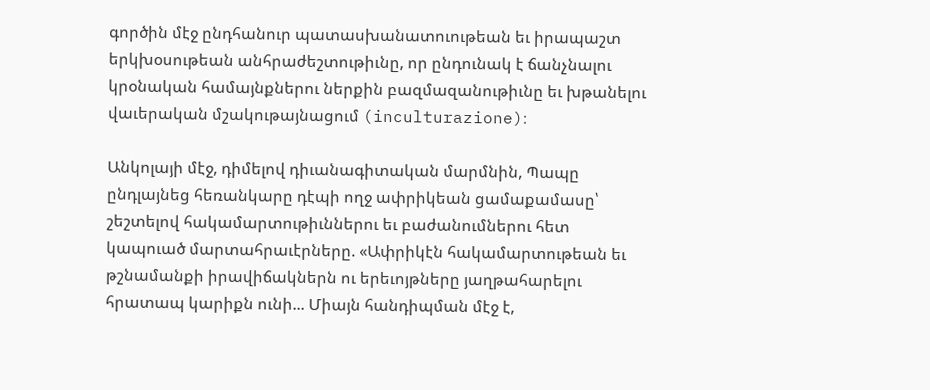գործին մէջ ընդհանուր պատասխանատուութեան եւ իրապաշտ երկխօսութեան անհրաժեշտութիւնը, որ ընդունակ է ճանչնալու կրօնական համայնքներու ներքին բազմազանութիւնը եւ խթանելու վաւերական մշակութայնացում (inculturazione)։

Անկոլայի մէջ, դիմելով դիւանագիտական մարմնին, Պապը ընդլայնեց հեռանկարը դէպի ողջ ափրիկեան ցամաքամասը՝ շեշտելով հակամարտութիւններու եւ բաժանումներու հետ կապուած մարտահրաւէրները. «Ափրիկէն հակամարտութեան եւ թշնամանքի իրավիճակներն ու երեւոյթները յաղթահարելու հրատապ կարիքն ունի... Միայն հանդիպման մէջ է,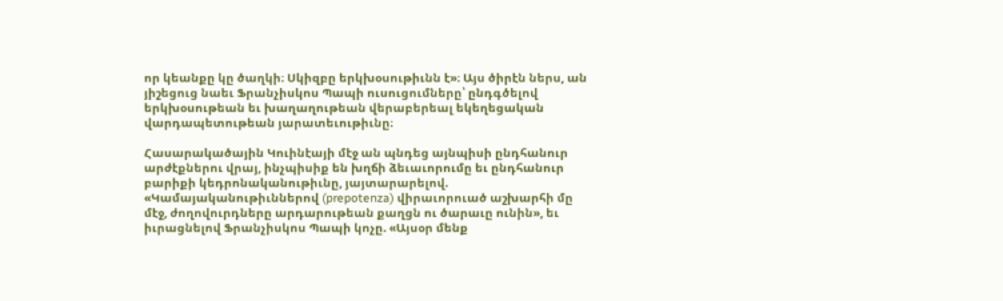որ կեանքը կը ծաղկի։ Սկիզբը երկխօսութիւնն է»։ Այս ծիրէն ներս, ան յիշեցուց նաեւ Ֆրանչիսկոս Պապի ուսուցումները՝ ընդգծելով երկխօսութեան եւ խաղաղութեան վերաբերեալ եկեղեցական վարդապետութեան յարատեւութիւնը։

Հասարակածային Կուինէայի մէջ ան պնդեց այնպիսի ընդհանուր արժէքներու վրայ, ինչպիսիք են խղճի ձեւաւորումը եւ ընդհանուր բարիքի կեդրոնականութիւնը, յայտարարելով. «Կամայականութիւններով (prepotenza) վիրաւորուած աշխարհի մը մէջ, ժողովուրդները արդարութեան քաղցն ու ծարաւը ունին», եւ իւրացնելով Ֆրանչիսկոս Պապի կոչը. «Այսօր մենք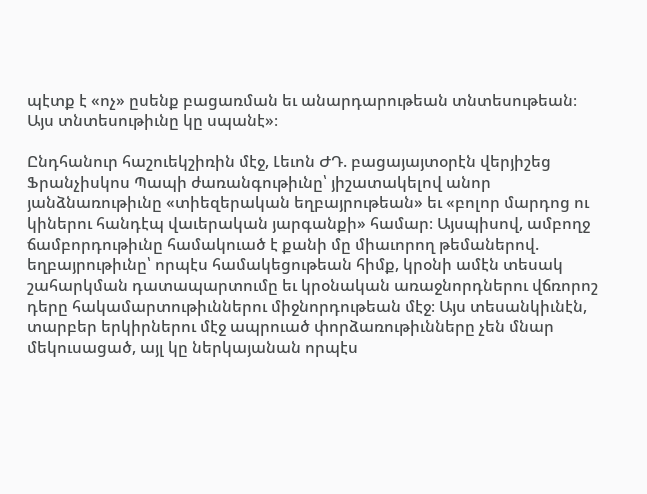պէտք է «ոչ» ըսենք բացառման եւ անարդարութեան տնտեսութեան։ Այս տնտեսութիւնը կը սպանէ»։

Ընդհանուր հաշուեկշիռին մէջ, Լեւոն ԺԴ. բացայայտօրէն վերյիշեց Ֆրանչիսկոս Պապի ժառանգութիւնը՝ յիշատակելով անոր յանձնառութիւնը «տիեզերական եղբայրութեան» եւ «բոլոր մարդոց ու կիներու հանդէպ վաւերական յարգանքի» համար։ Այսպիսով, ամբողջ ճամբորդութիւնը համակուած է քանի մը միաւորող թեմաներով. եղբայրութիւնը՝ որպէս համակեցութեան հիմք, կրօնի ամէն տեսակ շահարկման դատապարտումը եւ կրօնական առաջնորդներու վճռորոշ դերը հակամարտութիւններու միջնորդութեան մէջ։ Այս տեսանկիւնէն, տարբեր երկիրներու մէջ ապրուած փորձառութիւնները չեն մնար մեկուսացած, այլ կը ներկայանան որպէս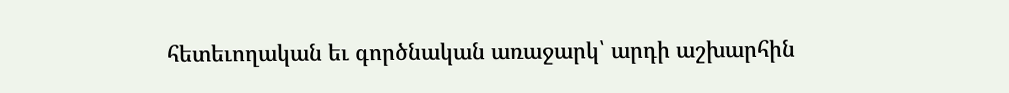հետեւողական եւ գործնական առաջարկ՝ արդի աշխարհին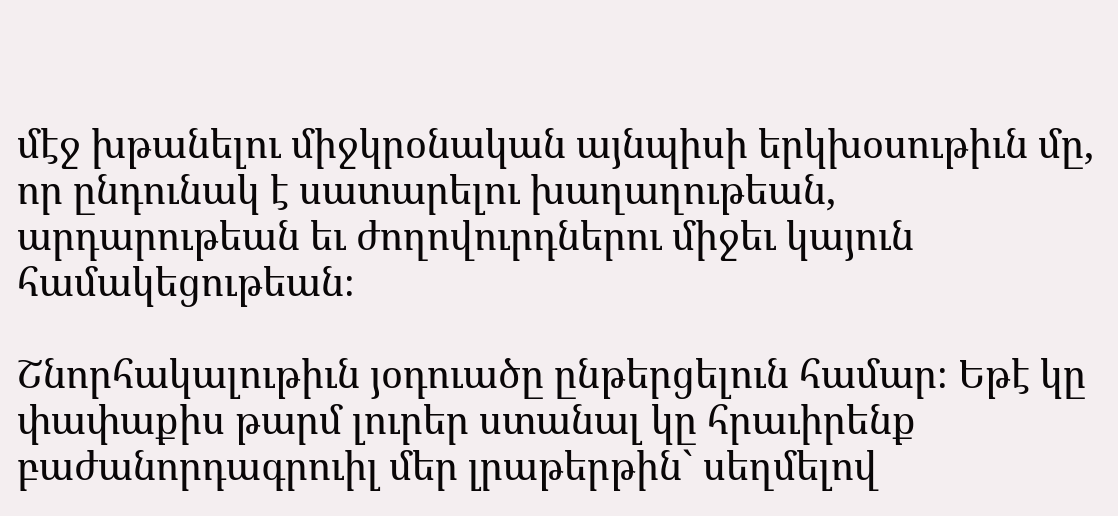մէջ խթանելու միջկրօնական այնպիսի երկխօսութիւն մը, որ ընդունակ է սատարելու խաղաղութեան, արդարութեան եւ ժողովուրդներու միջեւ կայուն համակեցութեան։

Շնորհակալութիւն յօդուածը ընթերցելուն համար։ Եթէ կը փափաքիս թարմ լուրեր ստանալ կը հրաւիրենք բաժանորդագրուիլ մեր լրաթերթին` սեղմելով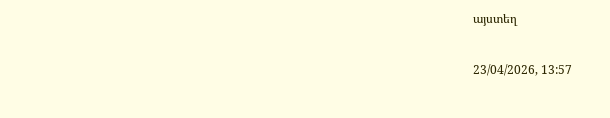այստեղ

23/04/2026, 13:57